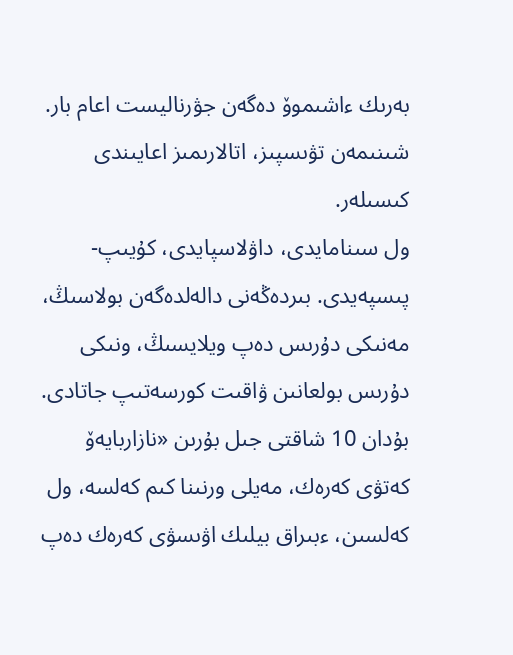بەرىك ءاشىموۆ دەگەن جۋرناليست اعام بار. شىنىمەن تۋىسپىز، اتالارىمىز اعايىندى كىسىلەر.
ول سىنامايدى، داۋلاسپايدى، كۇيىپ-پىسپەيدى. بىردەڭەنى دالەلدەگەن بولاسىڭ، مەنىكى دۇرىس دەپ ويلايسىڭ، ونىكى دۇرىس بولعانىن ۋاقىت كورسەتىپ جاتادى. بۇدان 10 شاقتى جىل بۇرىن «نازاربايەۆ كەتۋى كەرەك، مەيلى ورنىنا كىم كەلسە، ول كەلسىن، ءبىراق بيلىك اۋىسۋى كەرەك دەپ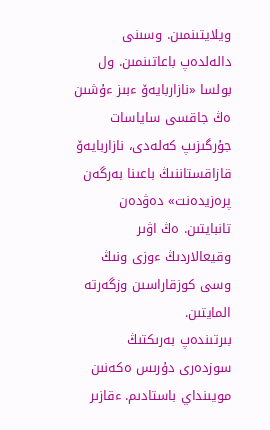ويلايتىنمىن. وسىنى دالەلدەپ باعاتىنمىن. ول بولسا «نازاربايەۆ ءبىز ءۇشىن ەڭ جاقسى ساياسات جۇرگىزىپ كەلەدى، نازاربايەۆ قازاقستاننىڭ باعىنا بەرگەن پرەزيدەنت» دەۋدەن تانبايتىن. ەڭ اۋىر وقيعالاردىڭ ءوزى ونىڭ وسى كوزقاراسىن وزگەرتە المايتىن.
بىرتىندەپ بەرىكتىڭ سوزدەرى دۇرىس ەكەنىن مويىنداي باستادىم. ءقازىر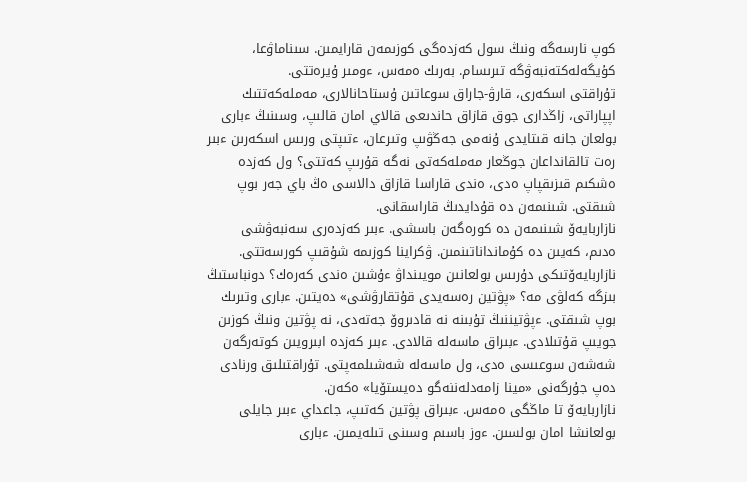كوپ نارسەگە ونىڭ سول كەزدەگى كوزىمەن قارايمىن. سىناماۋعا، كۇيگەلەكتەنبەۋگە تىرىسام. بەرىك ەمەس، ءومىر ۇيرەتتى.
تۇراقتى اسكەرى، قارۋ-جاراق سوعاتىن ۇستاحانالارى، مەملەكەتتىك اپپاراتى، زاڭدارى جوق قازاق حاندىعى قالاي امان قالىپ، وسىنىڭ ءبارى بولعان جانە قىتايدى ۇنەمى جەڭۋىپ وتىرعان، ءتىپتى ورىس اسكەرىن ءبىر رەت تالقانداعان جوڭعار مەملەكەتى نەگە قۇرىپ كەتتى؟ ول كەزدە ەشكىم قىزىقپاپ ەدى، ەندى قاراسا قازاق دالاسى ەڭ باي جەر بوپ شىقتى. شىنىمەن دە قۇدايدىڭ قاراسقانى.
نازاربايەۆ شىنىمەن دە كورەگەن باسشى. ءبىر كەزدەرى سەنبەۋشى ەدىم، كەيىن دە كۇمانداناتىنمىن. ۋكراينا كوزىمە شۇقىپ كورسەتتى. نازاربايەۆتىكى دۇرىس بولعانىن مويىنداۋ ءۇشىن ەندى كەرەك؟ دونباستىڭ بىزگە كەلۋى مە؟ «پۋتين رەسەيدى قۇتقارۋشى» دەيتىن. ءبارى وتىرىك بوپ شىقتى. ءپۋتيننىڭ تۇبىنە نە قادىروۆ جەتەدى، نە پۋتين ونىڭ كوزىن جويىپ قۇتىلادى. ءبىراق ماسەلە قالادى. ءبىر كەزدە ابىرويىن كوتەرگەن شەشەن سوعىسى ەدى، ول ماسەلە شەشىلمەپتى. تۇراقتىلىق ورنادى دەپ جۇرگەنى «مينا زامەدلەننەگو دەيستۆيا» ەكەن.
نازاربايەۆ تا ماڭگى ەمەس. ءبىراق پۋتين كەتىپ، جاعداي ءبىر جايلى بولعانشا امان بولسىن. ءوز باسىم وسىنى تىلەيمىن. ءبارى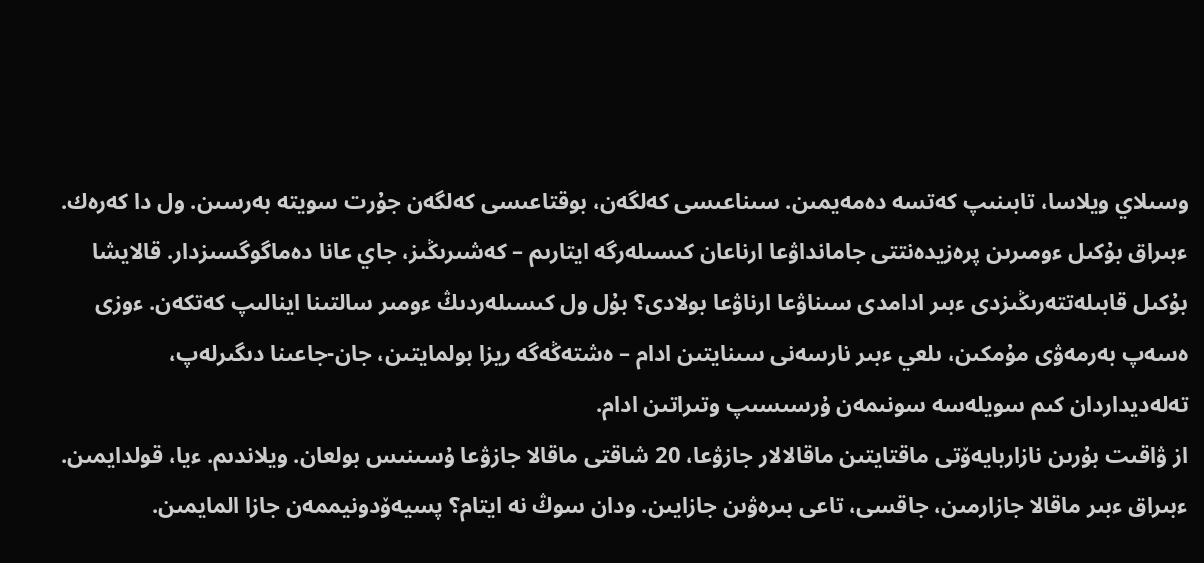وسىلاي ويلاسا، تابىنىپ كەتسە دەمەيمىن. سىناعىسى كەلگەن، بوقتاعىسى كەلگەن جۇرت سويتە بەرسىن. ول دا كەرەك. ءبىراق بۇكىل ءومىرىن پرەزيدەنتتى جامانداۋعا ارناعان كىسىلەرگە ايتارىم – كەشىرىڭىز، جاي عانا دەماگوگسىزدار. قالايشا بۇكىل قابىلەتتەرىڭىزدى ءبىر ادامدى سىناۋعا ارناۋعا بولادى؟ بۇل ول كىسىلەردىڭ ءومىر سالتىنا اينالىپ كەتكەن. ءوزى ەسەپ بەرمەۋى مۇمكىن، ىلعي ءبىر نارسەنى سىنايتىن ادام – ەشتەڭەگە ريزا بولمايتىن، جان-جاعىنا دىگىرلەپ، تەلەديداردان كىم سويلەسە سونىمەن ۇرسىسىپ وتىراتىن ادام.
از ۋاقىت بۇرىن نازاربايەۆتى ماقتايتىن ماقالالار جازۋعا، 20 شاقتى ماقالا جازۋعا ۇسىنىس بولعان. ويلاندىم. ءيا، قولدايمىن. ءبىراق ءبىر ماقالا جازارمىن، جاقسى، تاعى بىرەۋىن جازايىن. ودان سوڭ نە ايتام؟ پسيەۆدونيممەن جازا المايمىن.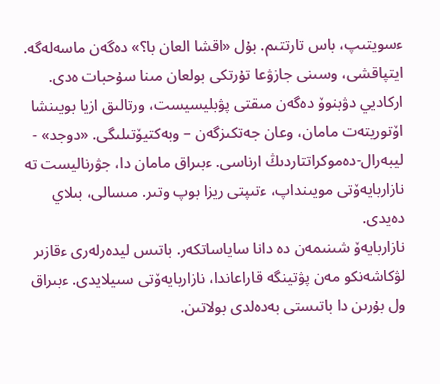ءسويتىپ، باس تارتتىم. بۇل «اقشا العان با؟» دەگەن ماسەلەگە.
ايتپاقشى، وسىنى جازۋعا تۇرتكى بولعان مىنا سۇحبات ەدى. اركاديي دۋبنوۆ دەگەن مىقتى پۋبليسيست، ورتالىق ازيا بويىنشا اۆتوريتەت مامان، وعان جەتكىزگەن – وبەكتيۆتىلىگى. «دوجد» - ليبەرال-دەموكراتتاردىڭ ارناسى. ءبىراق مامان دا، جۋرناليست تە نازاربايەۆتى مويىنداپ، ءتىپتى ريزا بوپ وتىر. مىسالى، بىلاي دەيدى.
نازاربايەۆ شىنىمەن دە دانا ساياساتكەر. باتىس ليدەرلەرى ءقازىر لۋكاشەنكو مەن پۋتينگە قاراعاندا، نازاربايەۆتى سىيلايدى. ءبىراق ول بۇرىن دا باتىستى بەدەلدى بولاتىن.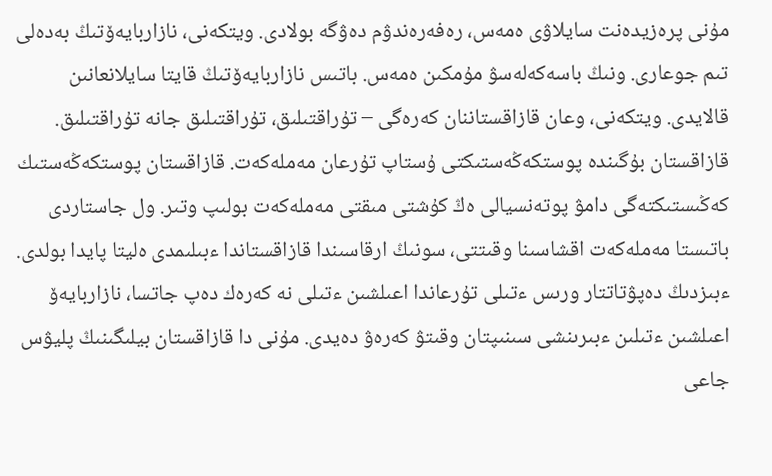مۇنى پرەزيدەنت سايلاۋى ەمەس، رەفەرەندۋم دەۋگە بولادى. ويتكەنى، نازاربايەۆتىڭ بەدەلى تىم جوعارى. ونىڭ باسەكەلەسۋ مۇمكىن ەمەس. باتىس نازاربايەۆتىڭ قايتا سايلانعانىن قالايدى. ويتكەنى، وعان قازاقستاننان كەرەگى – تۇراقتىلىق، تۇراقتىلىق جانە تۇراقتىلىق.
قازاقستان بۇگىندە پوستكەڭەستىكتى ۇستاپ تۇرعان مەملەكەت. قازاقستان پوستكەڭەستىك كەڭىستىكتەگى دامۋ پوتەنسيالى ەڭ كۇشتى مىقتى مەملەكەت بولىپ وتىر. ول جاستاردى باتىستا مەملەكەت اقشاسىنا وقىتتى، سونىڭ ارقاسىندا قازاقستاندا ءبىلىمدى ەليتا پايدا بولدى. ءبىزدىڭ دەپۋتاتتار ورىس ءتىلى تۇرعاندا اعىلشىن ءتىلى نە كەرەك دەپ جاتسا، نازاربايەۆ اعىلشىن ءتىلىن ءبىرىنشى سىنىپتان وقىتۋ كەرەۋ دەيدى. مۇنى دا قازاقستان بيلىگىنىڭ پليۋس جاعى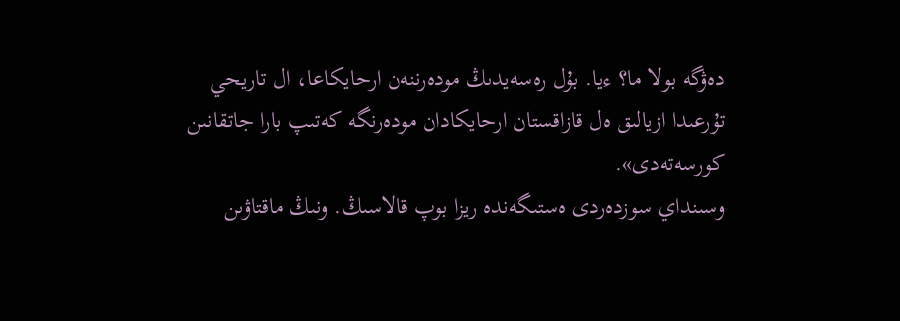دەۋگە بولا ما؟ ءيا. بۇل رەسەيدىڭ مودەرننەن ارحايكاعا، ال تاريحي تۇرعىدا ازيالىق ەل قازاقستان ارحايكادان مودەرنگە كەتىپ بارا جاتقانىن كورسەتەدى».
وسىنداي سوزدەردى ەستىگەندە ريزا بوپ قالاسىڭ. ونىڭ ماقتاۋىن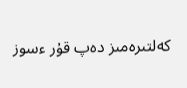كەلتىرەمىز دەپ قۇر ءسوز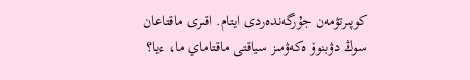كوپىرتۋمەن جۇرگەندەردى ايتام. اقىرى ماقتاعان سوڭ دۋبنوۆ ەكەۋمىز سياقتى ماقتاماي ما، ءيا؟